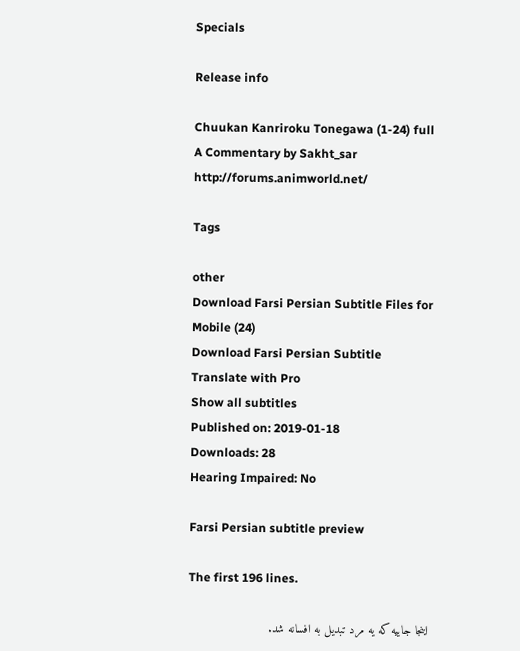Specials

Release info

Chuukan Kanriroku Tonegawa (1-24) full
A Commentary by Sakht_sar
http://forums.animworld.net/

Tags

other
Download Farsi Persian Subtitle Files for Mobile (24)
Download Farsi Persian Subtitle
Translate with Pro
Show all subtitles
Published on: 2019-01-18
Downloads: 28
Hearing Impaired: No

Farsi Persian subtitle preview

The first 196 lines.

اینجا جاییه که یه مرد تبدیل به افسانه شد.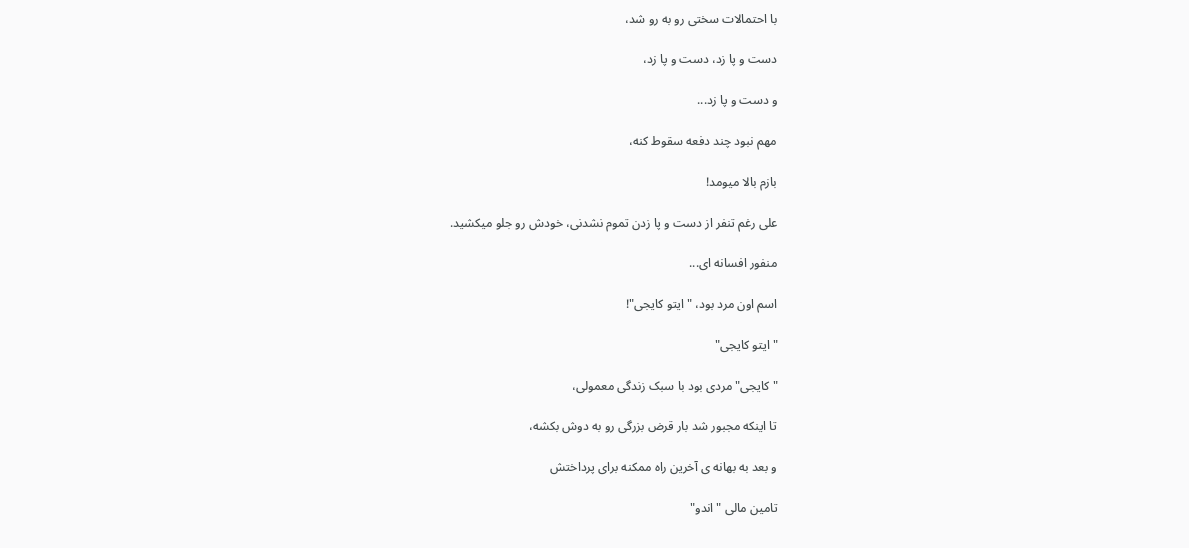با احتمالات سختی رو به رو شد،

دست و پا زد، دست و پا زد،

و دست و پا زد...

مهم نبود چند دفعه سقوط کنه،

بازم بالا میومد!

علی رغم تنفر از دست و پا زدن تموم نشدنی، خودش رو جلو میکشید.

منفور افسانه ای...

اسم اون مرد بود، "ایتو کایجی"!

"ایتو کایجی"

"کایجی" مردی بود با سبک زندگی معمولی،

تا اینکه مجبور شد بار قرض بزرگی رو به دوش بکشه،

و بعد به بهانه ی آخرین راه ممکنه برای پرداختش

تامین مالی "اندو"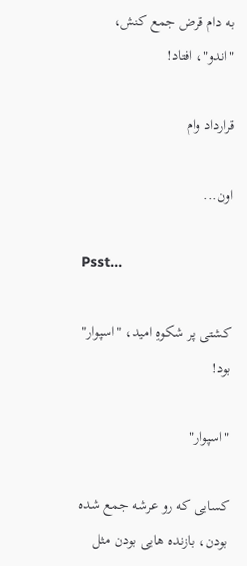به دام قرض جمع کنش، "اندو"، افتاد!

قرارداد وام

اون...

Psst...

کشتی پر شکوهِ امید، "اسپوار" بود!

"اسپوار"

کسایی که رو عرشه جمع شده بودن، بازنده هایی بودن مثل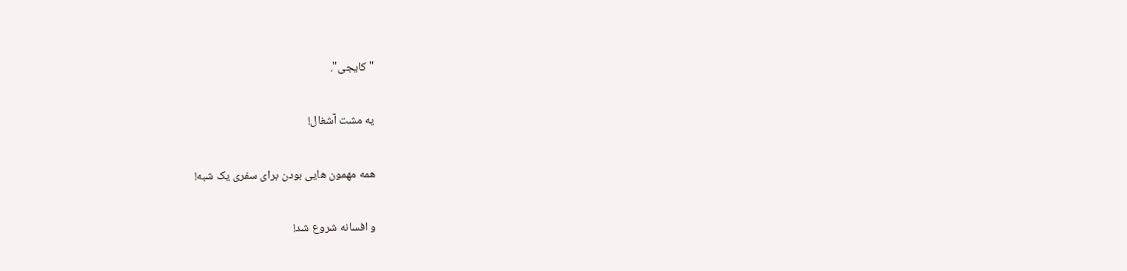"کایجی".

یه مشت آشغال!

همه مهمون هایی بودن برای سفری یک شبه!

و افسانه شروع شد!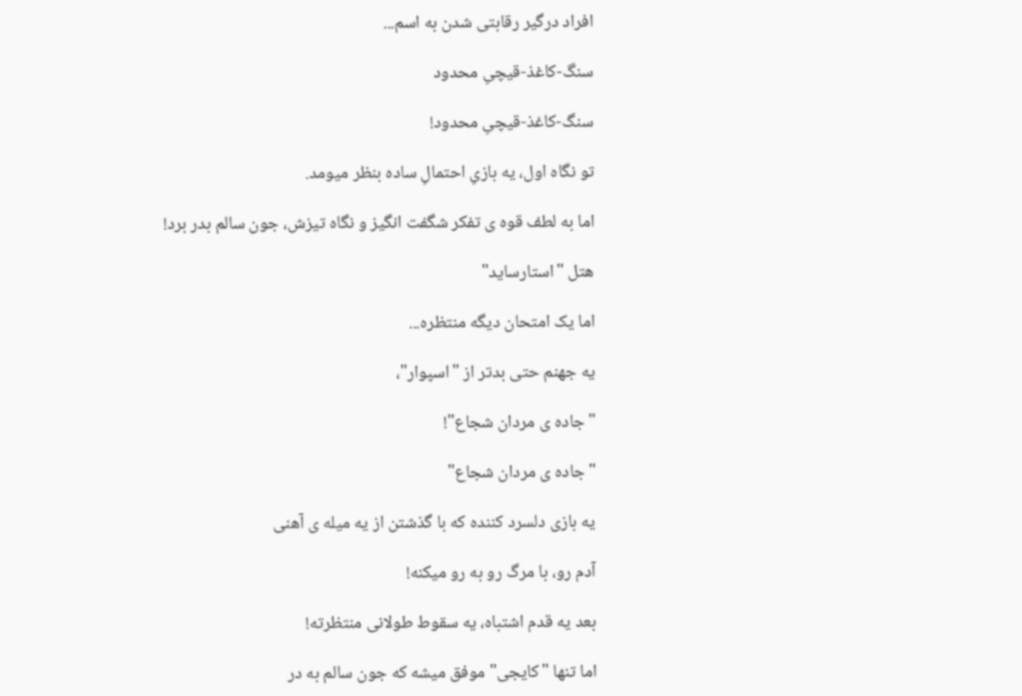افراد درگیر رقابتی شدن به اسم...

سنگ-کاغذ-قیچیِ محدود

سنگ-کاغذ-قیچیِ محدود!

تو نگاه اول، یه بازیِ احتمالِ ساده بنظر میومد.

اما به لطف قوه ی تفکر شگفت انگیز و نگاه تیزش، جون سالم بدر برد!

هتل "استارساید"

اما یک امتحان دیگه منتظره...

یه جهنم حتی بدتر از "اسپوار"،

"جاده ی مردان شجاع"!

"جاده ی مردان شجاع"

یه بازی دلسرد کننده که با گذشتن از یه میله ی آهنی

آدم رو، با مرگ رو به رو میکنه!

بعد یه قدم اشتباه، یه سقوط طولانی منتظرته!

اما تنها "کایجی" موفق میشه که جون سالم به در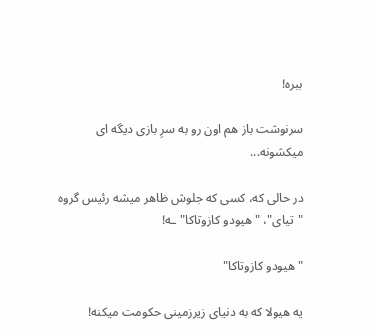ببره!

سرنوشت باز هم اون رو به سرِ بازی دیگه ای میکشونه...

در حالی که، کسی که جلوش ظاهر میشه رئیس گروه "تیای"، "هیودو کازوتاکا"ـه!

"هیودو کازوتاکا"

یه هیولا که به دنیای زیرزمینی حکومت میکنه!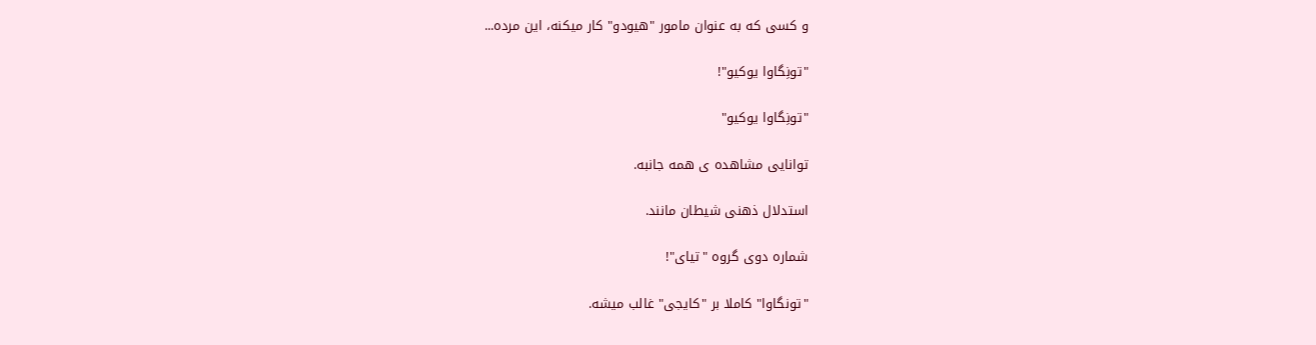و کسی که به عنوان مامور "هیودو" کار میکنه، این مرده...

"تونِگاوا یوکیو"!

"تونِگاوا یوکیو"

توانایی مشاهده ی همه جانبه.

استدلال ذهنی شیطان مانند.

شماره دوی گروه "تیای"!

"تونگاوا" کاملا بر "کایجی" غالب میشه.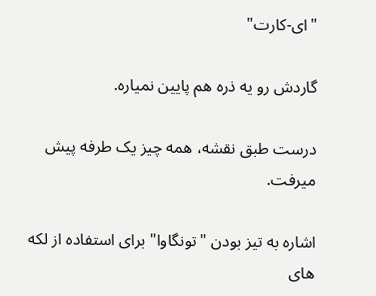"ای-کارت"

گاردش رو یه ذره هم پایین نمیاره.

درست طبق نقشه، همه چیز یک طرفه پیش میرفت.

اشاره به تیز بودن "تونگاوا" برای استفاده از لکه های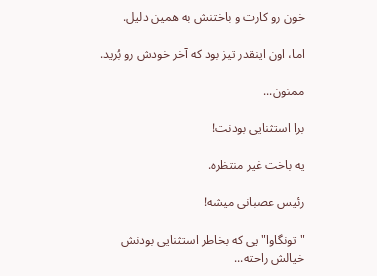خون رو کارت و باختنش به همین دلیل.

اما، اون اینقدر تیز بود که آخر خودش رو بُرید.

ممنون...

برا استثنایی بودنت!

یه باخت غیر منتظره.

رئیس عصبانی میشه!

"تونگاوا"یی که بخاطر استثنایی بودنش خیالش راحته...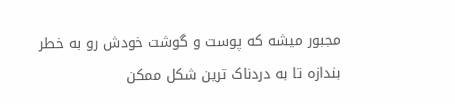مجبور میشه که پوست و گوشت خودش رو به خطر بندازه تا به دردناک ترین شکل ممکن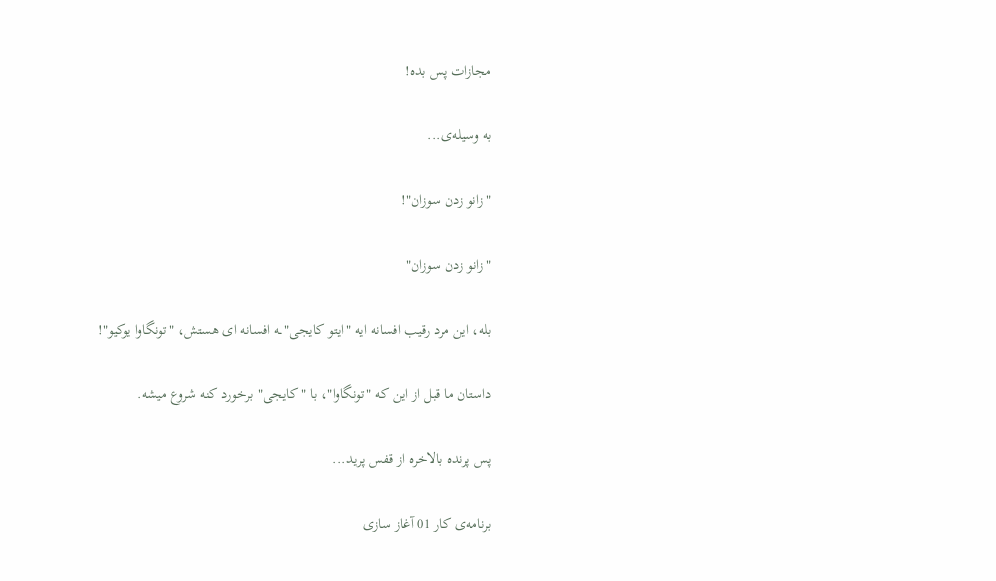مجازات پس بده!

به وسیله‌ی...

"زانو زدن سوزان"!

"زانو زدن سوزان"

بله، این مرد رقیب افسانه ایه "ایتو کایجی"ـه افسانه ای هستش، "تونگاوا یوکیو"!

داستان ما قبل از این که "تونگاوا"، با "کایجی" برخورد کنه شروع میشه.

پس پرنده بالاخره از قفس پرید...

برنامه‌ی کار 01 آغاز سازی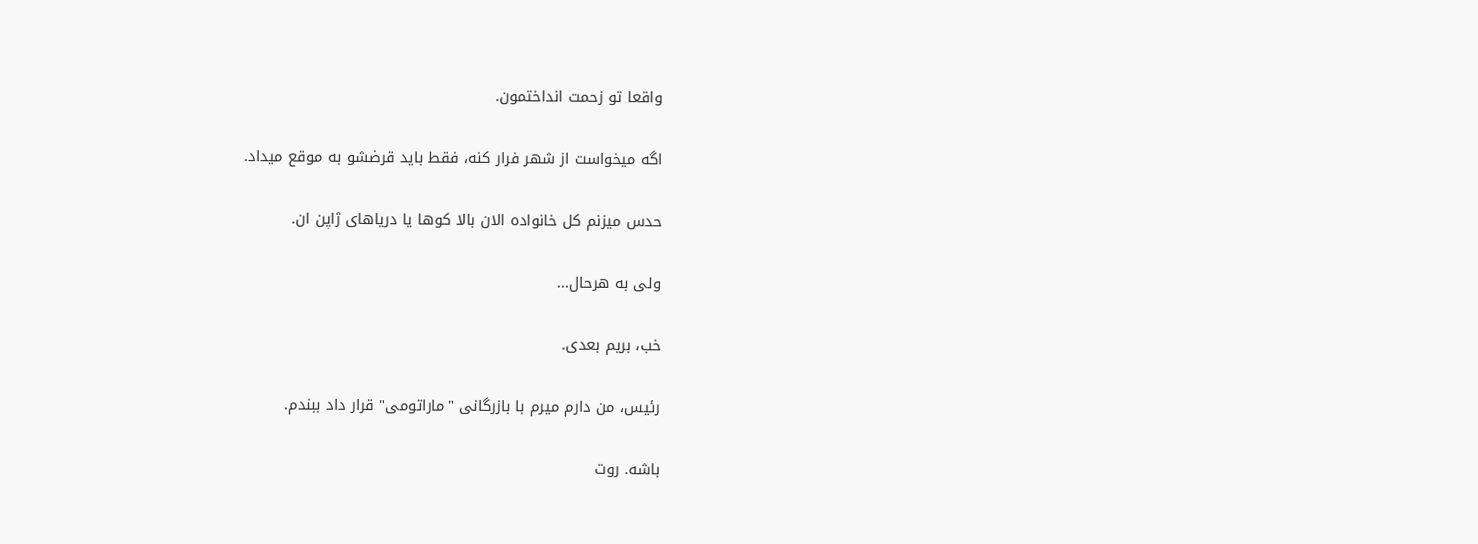واقعا تو زحمت انداختمون.

اگه میخواست از شهر فرار کنه، فقط باید قرضشو به موقع میداد.

حدس میزنم کل خانواده الان بالا کوها یا دریاهای ژاپن ان.

ولی به هرحال...

خب، بریم بعدی.

رئیس، من دارم میرم با بازرگانی "ماراتومی" قرار داد ببندم.

باشه. روت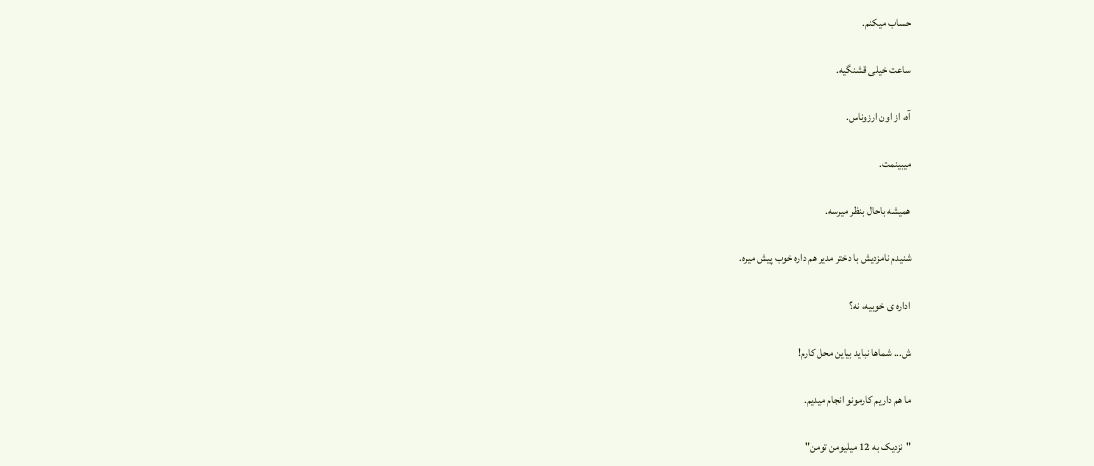حساب میکنم.

ساعت خیلی قشنگیه.

آه، از اون ارزوناس.

میبینمت.

همیشه باحال بنظر میرسه.

شنیدم نامزدیش با دختر مدیر هم داره خوب پیش میره.

اداره ی خوبیه، نه؟

ش... شماها نباید بیاین محل کارم!

ما هم داریم کارمونو انجام میدیم.

"نزدیک به 12 میلیومن تومن"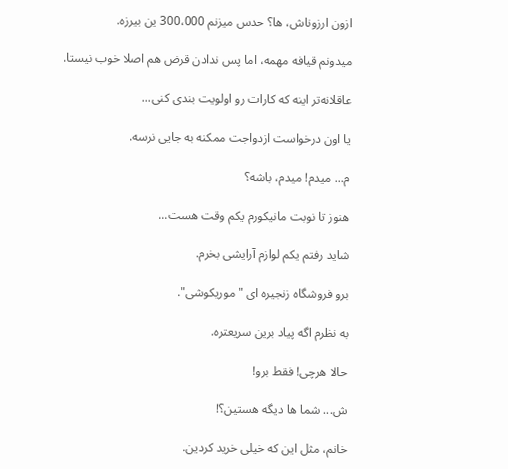ازون ارزوناش، ها؟ حدس میزنم 300،000 ین بیرزه.

میدونم قیافه مهمه، اما پس ندادن قرض هم اصلا خوب نیستا.

عاقلانه‌تر اینه که کارات رو اولویت بندی کنی...

یا اون درخواست ازدواجت ممکنه به جایی نرسه.

م... میدم! میدم، باشه؟

هنوز تا نوبت مانیکورم یکم وقت هست...

شاید رفتم یکم لوازم آرایشی بخرم.

برو فروشگاه زنجیره ای "موریکوشی".

به نظرم اگه پیاد برین سریعتره.

حالا هرچی! فقط برو!

ش... شما ها دیگه هستین؟!

خانم، مثل این که خیلی خرید کردین.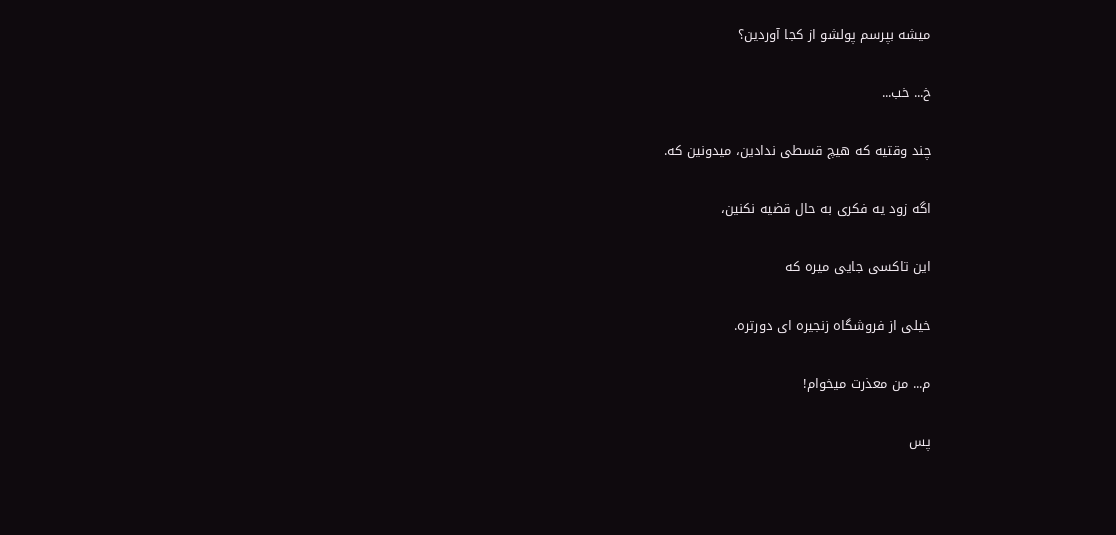میشه بپرسم پولشو از کجا آوردین؟

خ... خب...

چند وقتیه که هیچ قسطی ندادین، میدونین که.

اگه زود یه فکری به حال قضیه نکنین،

این تاکسی جایی میره که

خیلی از فروشگاه زنجیره ای دورتره.

م... من معذرت میخوام!

پس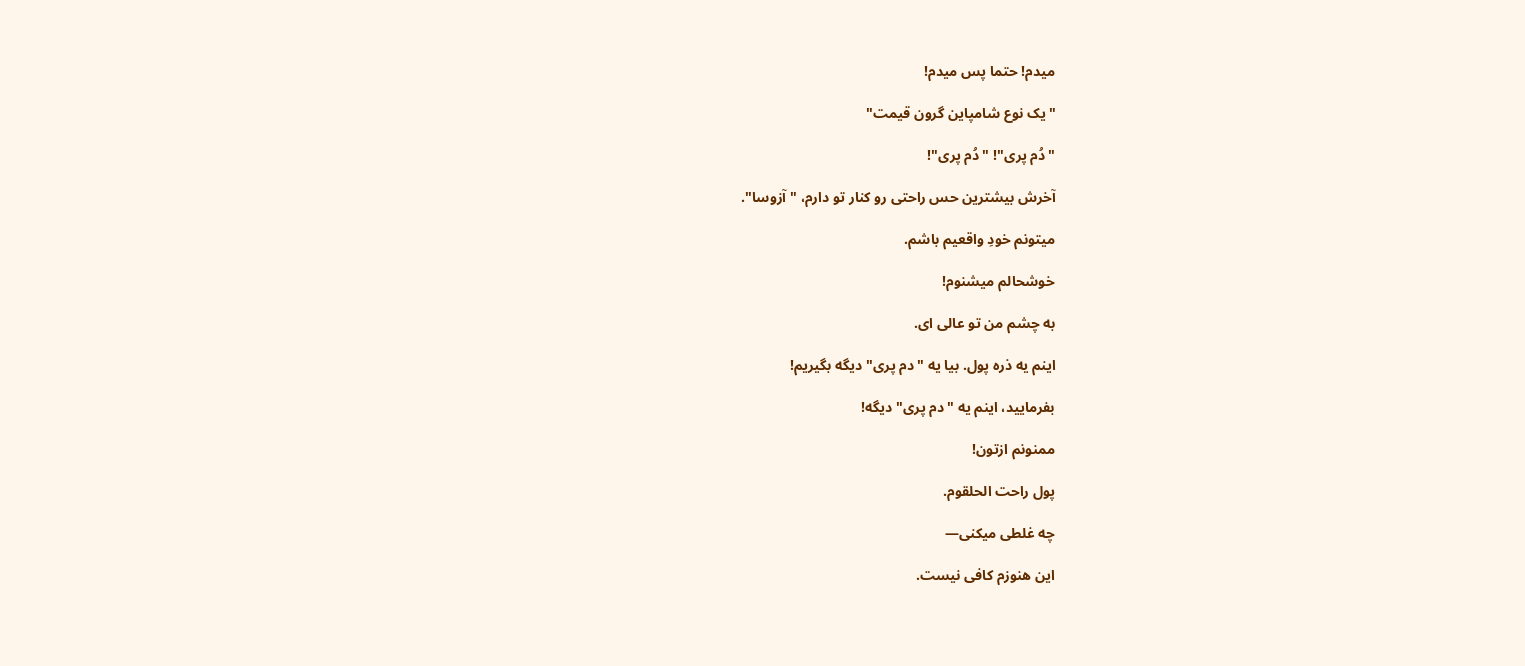میدم! حتما پس میدم!

"یک نوع شامپاین گرون قیمت"

"دُم پری"! "دُم پری"!

آخرش بیشترین حس راحتی رو کنار تو دارم، "آزوسا".

میتونم خودِ واقعیم باشم.

خوشحالم میشنوم!

به چشم من تو عالی ای.

اینم یه ذره پول. بیا یه "دم پری" دیگه بگیریم!

بفرمایید، اینم یه "دم پری" دیگه!

ممنونم ازتون!

پول راحت الحلقوم.

چه غلطی میکنی—

این هنوزم کافی نیست.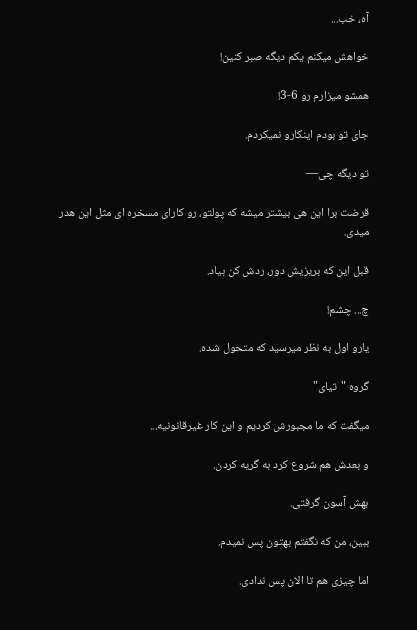آه، خب...

خواهش میکنم یکم دیگه صبر کنین!

همشو میزارم رو 6-3!

جای تو بودم اینکارو نمیکردم.

تو دیگه چی—

قرضت برا این هی بیشتر میشه که پولتو، رو کارای مسخره ای مثل این هدر میدی.

قبل این که بریزیش دور، ردش کن بیاد.

چ... چشم!

یارو اول به نظر میرسید که متحول شده.

گروه "تیای"

میگفت که ما مجبورش کردیم و این کار غیرقانونیه...

و بعدش هم شروع کرد به گریه کردن.

بهش آسون گرفتی.

ببین، من که نگفتم بهتون پس نمیدم.

اما چیزی هم تا الان پس ندادی.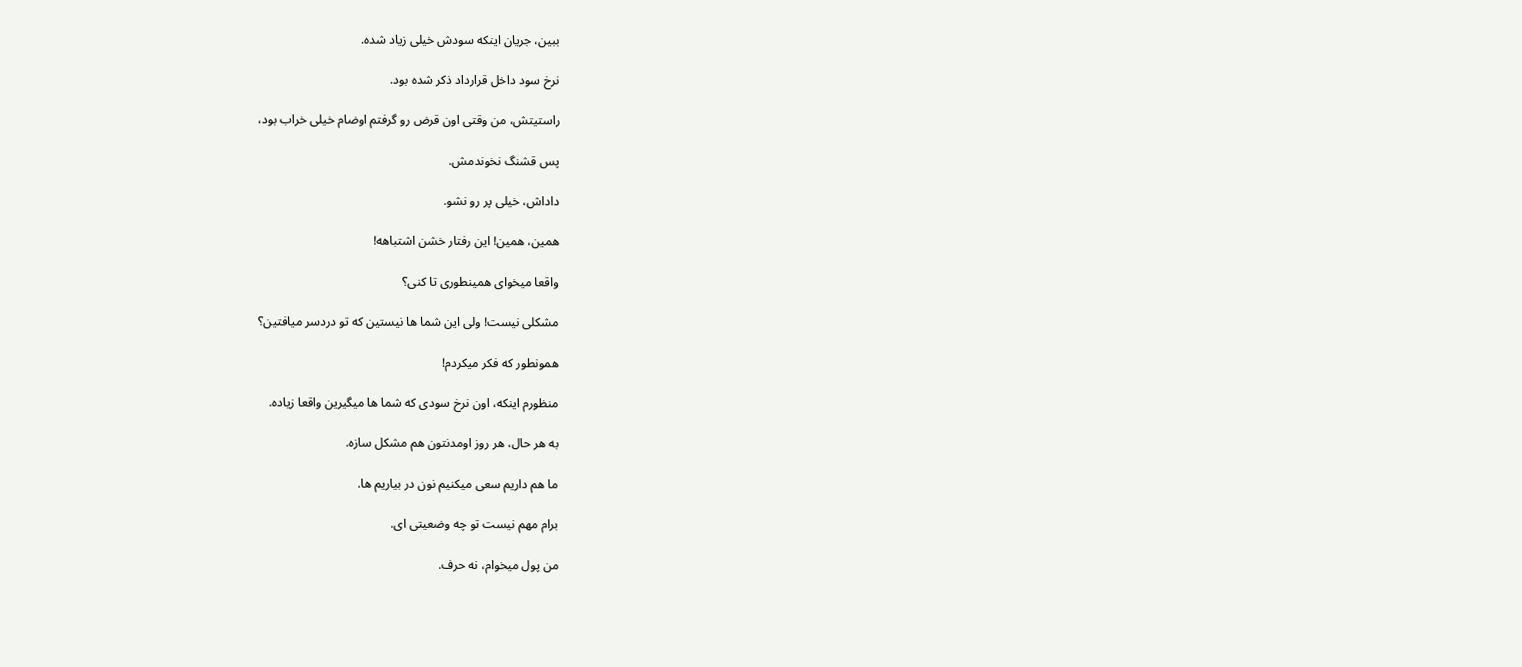ببین، جریان اینکه سودش خیلی زیاد شده.

نرخ سود داخل قرارداد ذکر شده بود.

راستیتش، من وقتی اون قرض رو گرفتم اوضام خیلی خراب بود،

پس قشنگ نخوندمش.

داداش، خیلی پر رو نشو.

همین، همین! این رفتار خشن اشتباهه!

واقعا میخوای همینطوری تا کنی؟

مشکلی نیست! ولی این شما ها نیستین که تو دردسر میافتین؟

همونطور که فکر میکردم!

منظورم اینکه، اون نرخ سودی که شما ها میگیرین واقعا زیاده.

به هر حال، هر روز اومدنتون هم مشکل سازه.

ما هم داریم سعی میکنیم نون در بیاریم ها.

برام مهم نیست تو چه وضعیتی ای.

من پول میخوام، نه حرف.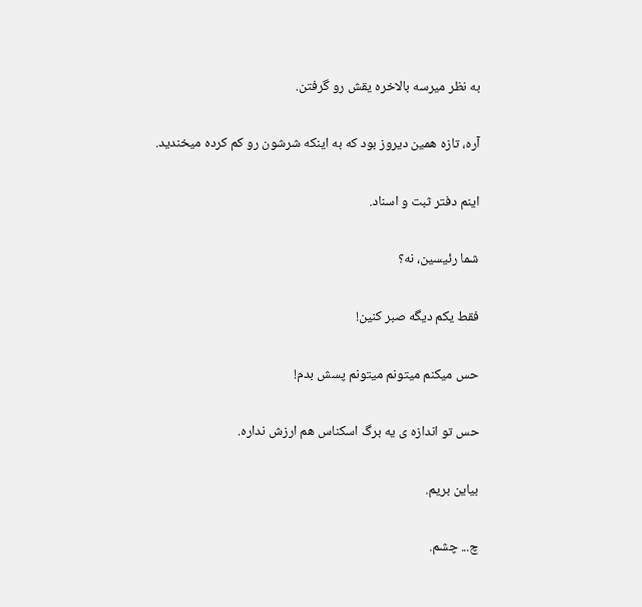به نظر میرسه بالاخره یقش رو گرفتن.

آره، تازه همین دیروز بود که به اینکه شرشون رو کم کرده میخندید.

اینم دفتر ثبت و اسناد.

شما رئیسین، نه؟

فقط یکم دیگه صبر کنین!

حس میکنم میتونم میتونم پسش بدم!

حس تو اندازه ی یه برگ اسکناس هم ارزش نداره.

بیاین بریم.

چ... چشم.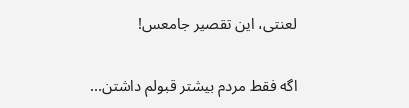لعنتی، این تقصیر جامعس!

اگه فقط مردم بیشتر قبولم داشتن...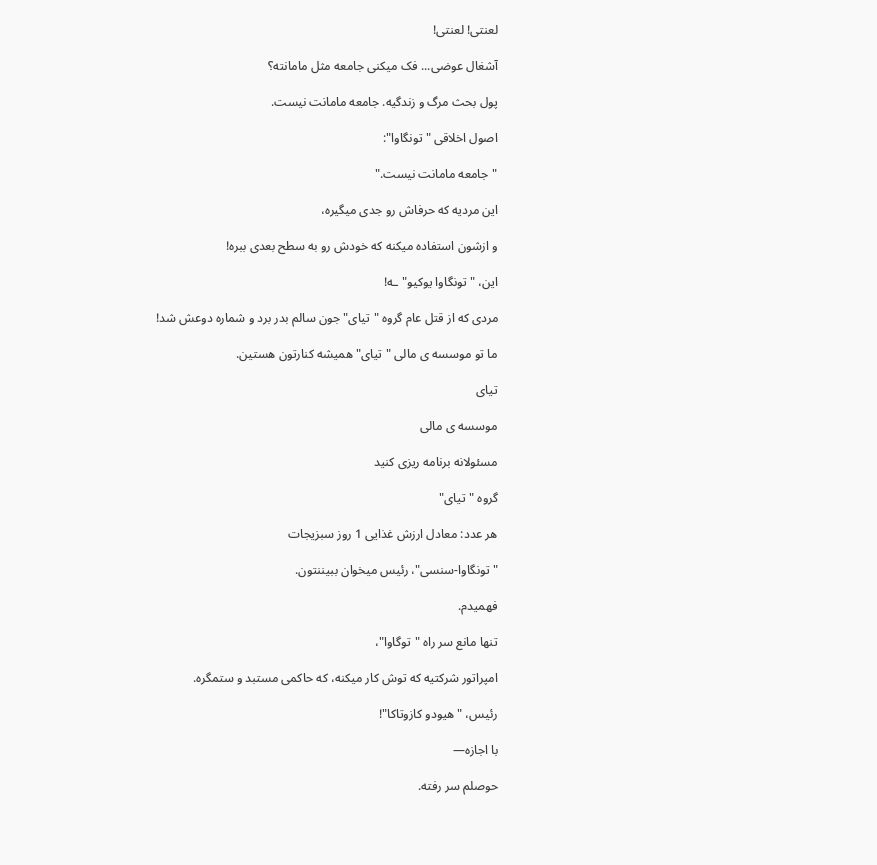لعنتی! لعنتی!

آشغال عوضی... فک میکنی جامعه مثل مامانته؟

پول بحث مرگ و زندگیه. جامعه مامانت نیست.

اصول اخلاقی "تونگاوا":

"جامعه مامانت نیست."

این مردیه که حرفاش رو جدی میگیره،

و ازشون استفاده میکنه که خودش رو به سطح بعدی ببره!

این، "تونگاوا یوکیو"ـه!

مردی که از قتل عام گروه "تیای" جون سالم بدر برد و شماره دوعش شد!

ما تو موسسه ی مالی "تیای" همیشه کنارتون هستین.

تیای

موسسه ی مالی

مسئولانه برنامه ریزی کنید

گروه "تیای"

هر عدد: معادل ارزش غذایی 1 روز سبزیجات

"تونگاوا-سنسی"، رئیس میخوان ببیننتون.

فهمیدم.

تنها مانع سر راه "توگاوا"،

امپراتور شرکتیه که توش کار میکنه، که حاکمی مستبد و ستمگره.

رئیس، "هیودو کازوتاکا"!

با اجازه—

حوصلم سر رفته.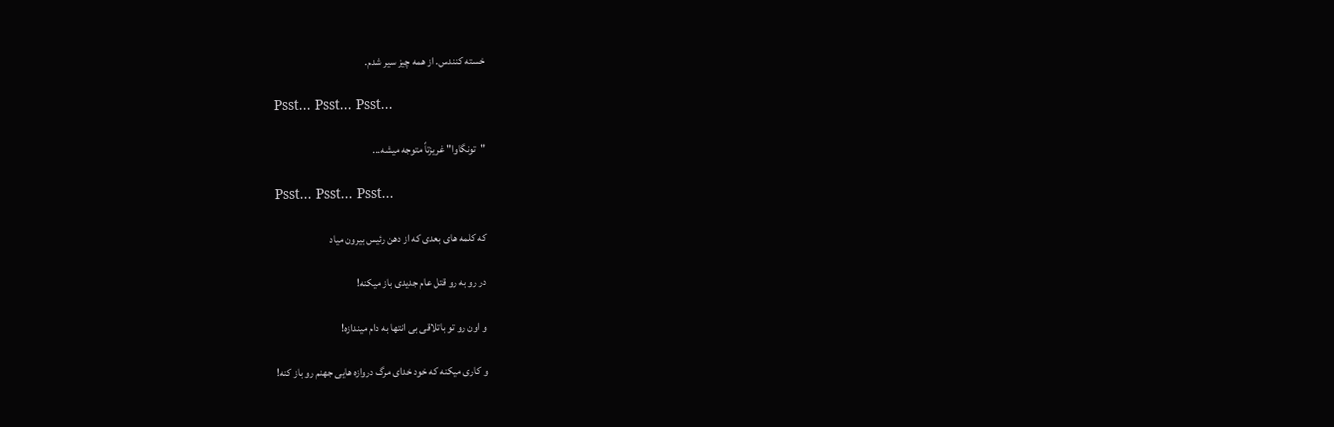خسته کنندس. از همه چیز سیر شدم.

Psst... Psst... Psst...

"تونگاوا" غریزتاً متوجه میشه...

Psst... Psst... Psst...

که کلمه های بعدی که از دهن رئیس بیرون میاد

در رو به رو قتل عام جدیدی باز میکنه!

و اون رو تو باتلاقی بی انتها به دام میندازه!

و کاری میکنه که خود خدای مرگ دروازه هایی جهنم رو باز کنه!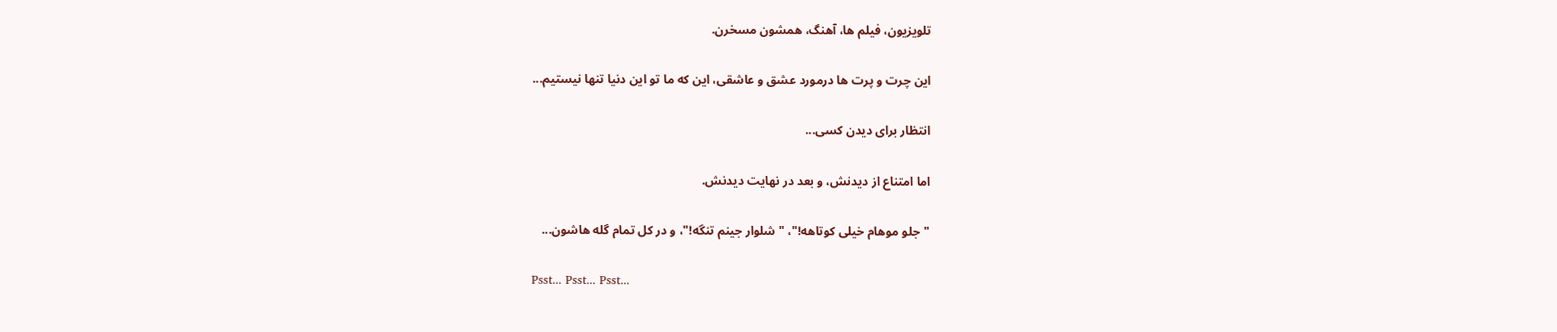تلویزیون، فیلم ها، آهنگ، همشون مسخرن.

این چرت و پرت ها درمورد عشق و عاشقی، این که ما تو این دنیا تنها نیستیم...

انتظار برای دیدن کسی...

اما امتناع از دیدنش، و بعد در نهایت دیدنش.

"جلو موهام خیلی کوتاهه!"، "شلوار جینم تنگه!"، و در کل تمام گله هاشون...

Psst... Psst... Psst...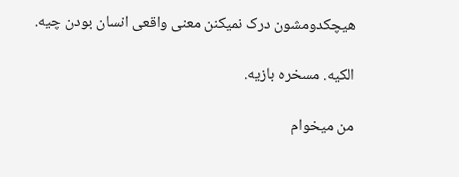هیچکدومشون درک نمیکنن معنی واقعی انسان بودن چیه.

الکیه. مسخره بازیه.

من میخوام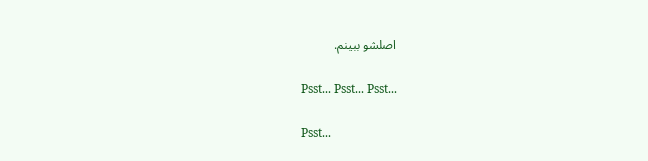اصلشو ببینم.

Psst... Psst... Psst...

Psst...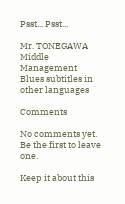Psst... Psst...

Mr. TONEGAWA Middle Management Blues subtitles in other languages

Comments

No comments yet. Be the first to leave one.

Keep it about this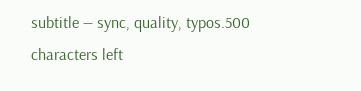subtitle — sync, quality, typos.500 characters left